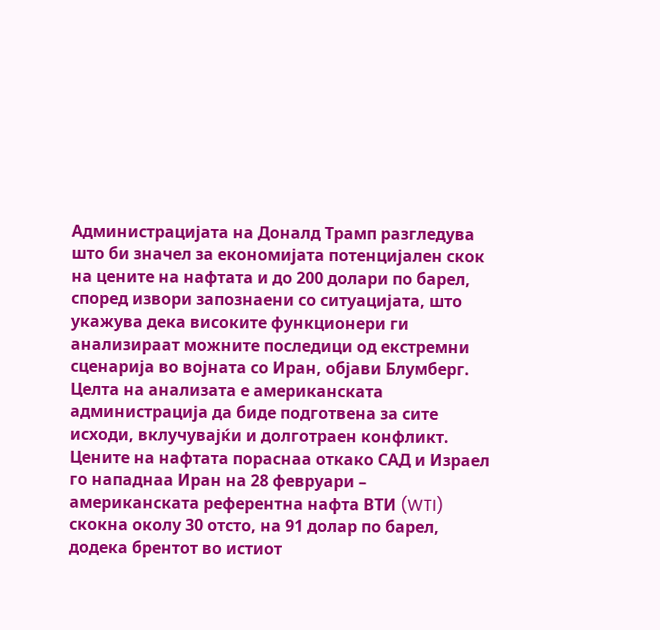Администрацијата на Доналд Трамп разгледува што би значел за економијата потенцијален скок на цените на нафтата и до 200 долари по барел, според извори запознаени со ситуацијата, што укажува дека високите функционери ги анализираат можните последици од екстремни сценарија во војната со Иран, објави Блумберг.
Целта на анализата е американската администрација да биде подготвена за сите исходи, вклучувајќи и долготраен конфликт.
Цените на нафтата пораснаа откако САД и Израел го нападнаа Иран на 28 февруари – американската референтна нафта ВТИ (WTI) скокна околу 30 отсто, на 91 долар по барел, додека брентот во истиот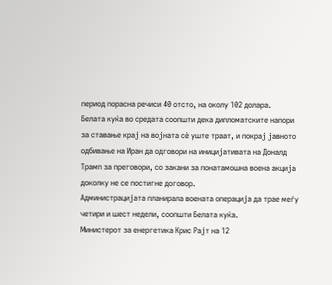период порасна речиси 40 отсто, на околу 102 долара.
Белата куќа во средата соопшти дека дипломатските напори за ставање крај на војната сè уште траат, и покрај јавното одбивање на Иран да одговори на иницијативата на Доналд Трамп за преговори, со закани за понатамошна воена акција доколку не се постигне договор.
Администрацијата планирала воената операција да трае меѓу четири и шест недели, соопшти Белата куќа.
Министерот за енергетика Крис Рајт на 12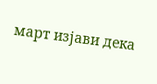март изјави дека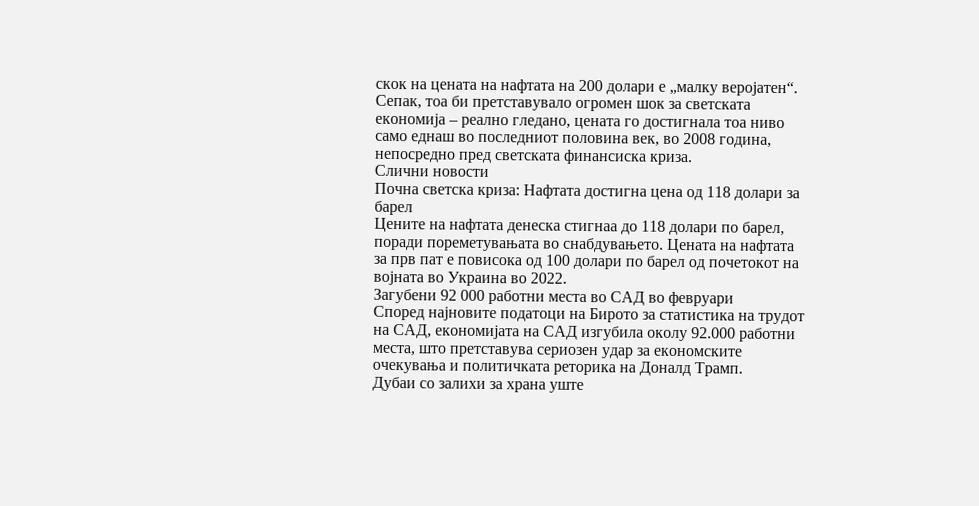скок на цената на нафтата на 200 долари е „малку веројатен“. Сепак, тоа би претставувало огромен шок за светската економија – реално гледано, цената го достигнала тоа ниво само еднаш во последниот половина век, во 2008 година, непосредно пред светската финансиска криза.
Слични новости
Почна светска криза: Нафтата достигна цена од 118 долари за барел
Цените на нафтата денеска стигнаа до 118 долари по барел, поради пореметувањата во снабдувањето. Цената на нафтата за прв пат е повисока од 100 долари по барел од почетокот на војната во Украина во 2022.
Загубени 92 000 работни места во САД во февруари
Според најновите податоци на Бирото за статистика на трудот на САД, економијата на САД изгубила околу 92.000 работни места, што претставува сериозен удар за економските очекувања и политичката реторика на Доналд Трамп.
Дубаи со залихи за храна уште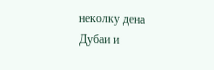неколку дена
Дубаи и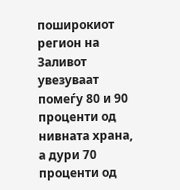поширокиот регион на Заливот увезуваат помеѓу 80 и 90 проценти од нивната храна, а дури 70 проценти од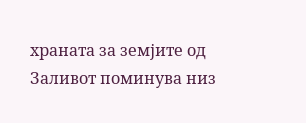храната за земјите од Заливот поминува низ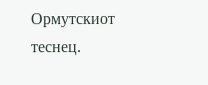Ормутскиот теснец.